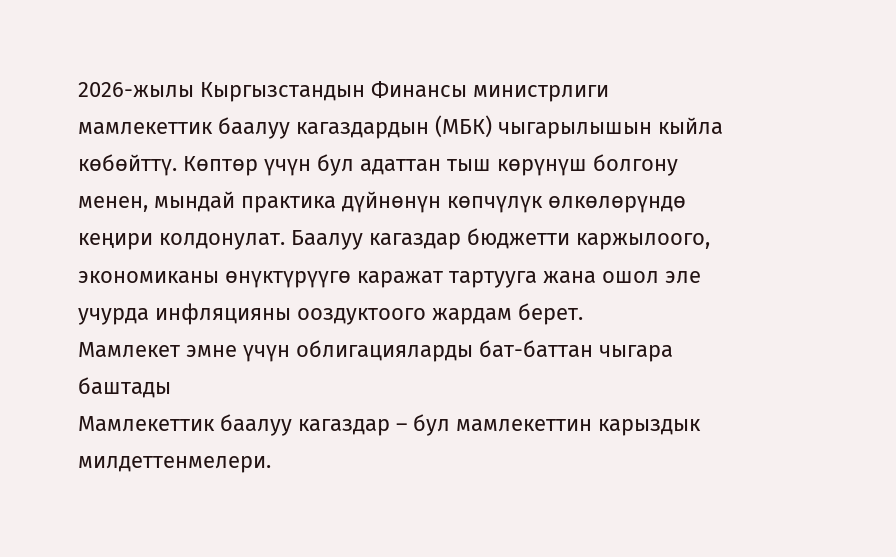2026-жылы Кыргызстандын Финансы министрлиги мамлекеттик баалуу кагаздардын (МБК) чыгарылышын кыйла көбөйттү. Көптөр үчүн бул адаттан тыш көрүнүш болгону менен, мындай практика дүйнөнүн көпчүлүк өлкөлөрүндө кеңири колдонулат. Баалуу кагаздар бюджетти каржылоого, экономиканы өнүктүрүүгө каражат тартууга жана ошол эле учурда инфляцияны ооздуктоого жардам берет.
Мамлекет эмне үчүн облигацияларды бат-баттан чыгара баштады
Мамлекеттик баалуу кагаздар – бул мамлекеттин карыздык милдеттенмелери.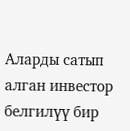Аларды сатып алган инвестор белгилүү бир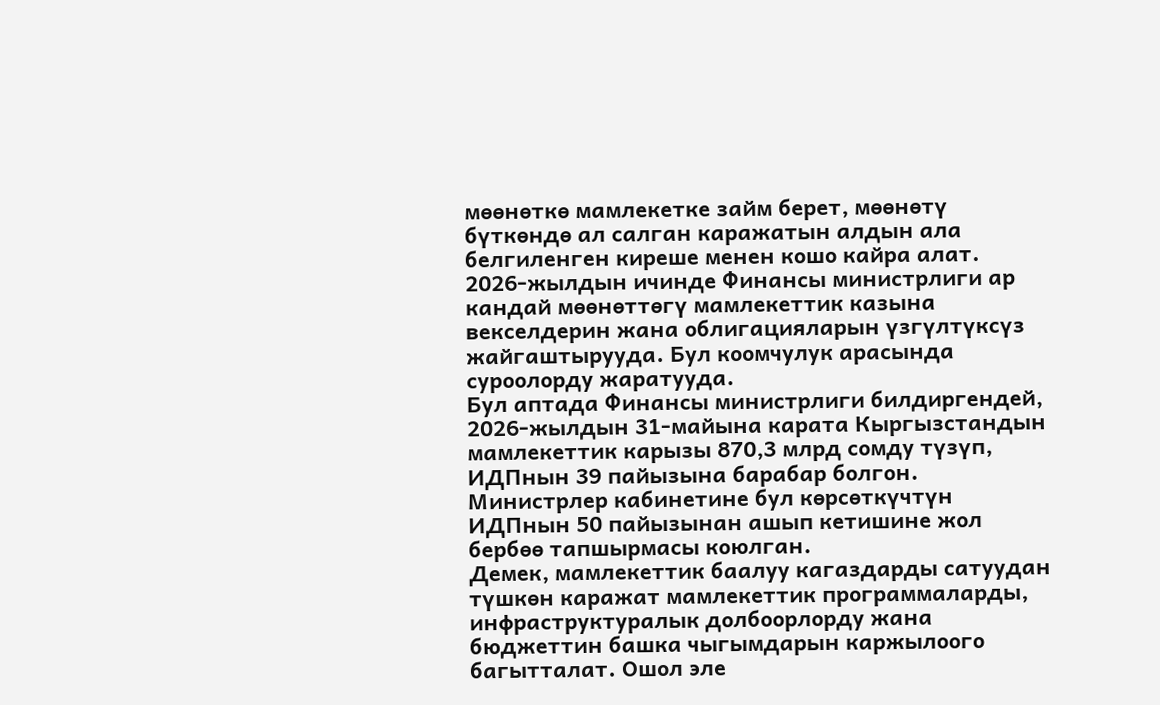мөөнөткө мамлекетке займ берет, мөөнөтү бүткөндө ал салган каражатын алдын ала белгиленген киреше менен кошо кайра алат.
2026-жылдын ичинде Финансы министрлиги ар кандай мөөнөттөгү мамлекеттик казына векселдерин жана облигацияларын үзгүлтүксүз жайгаштырууда. Бул коомчулук арасында суроолорду жаратууда.
Бул аптада Финансы министрлиги билдиргендей, 2026-жылдын 31-майына карата Кыргызстандын мамлекеттик карызы 870,3 млрд сомду түзүп, ИДПнын 39 пайызына барабар болгон. Министрлер кабинетине бул көрсөткүчтүн ИДПнын 50 пайызынан ашып кетишине жол бербөө тапшырмасы коюлган.
Демек, мамлекеттик баалуу кагаздарды сатуудан түшкөн каражат мамлекеттик программаларды, инфраструктуралык долбоорлорду жана бюджеттин башка чыгымдарын каржылоого багытталат. Ошол эле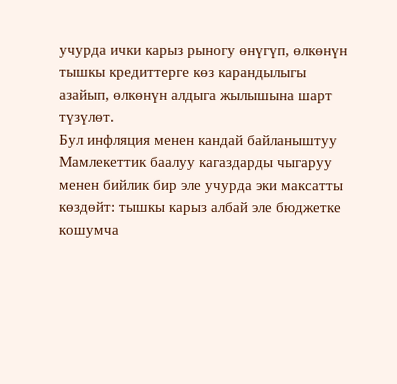учурда ички карыз рыногу өнүгүп, өлкөнүн тышкы кредиттерге көз карандылыгы азайып, өлкөнүн алдыга жылышына шарт түзүлөт.
Бул инфляция менен кандай байланыштуу
Мамлекеттик баалуу кагаздарды чыгаруу менен бийлик бир эле учурда эки максатты көздөйт: тышкы карыз албай эле бюджетке кошумча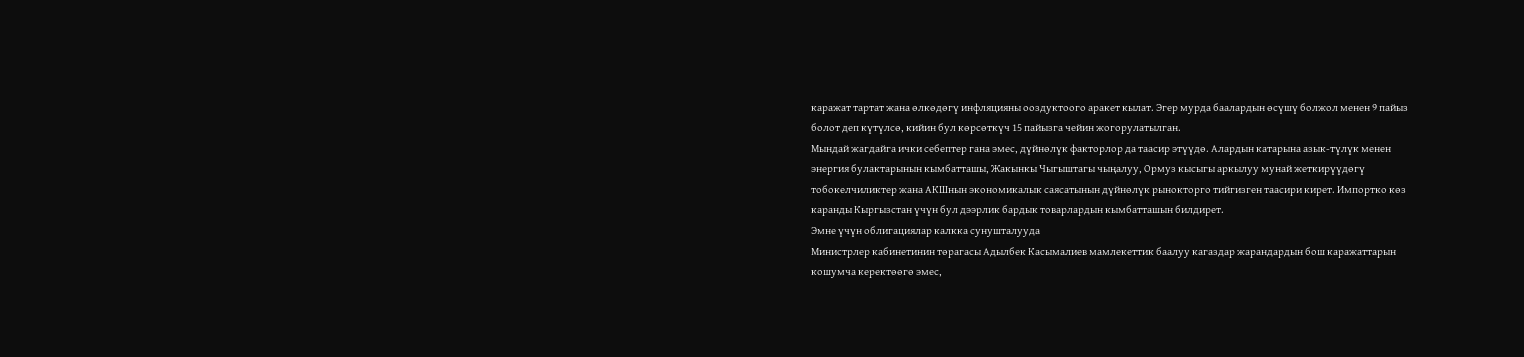каражат тартат жана өлкөдөгү инфляцияны ооздуктоого аракет кылат. Эгер мурда баалардын өсүшү болжол менен 9 пайыз болот деп күтүлсө, кийин бул көрсөткүч 15 пайызга чейин жогорулатылган.
Мындай жагдайга ички себептер гана эмес, дүйнөлүк факторлор да таасир этүүдө. Алардын катарына азык-түлүк менен энергия булактарынын кымбатташы, Жакынкы Чыгыштагы чыңалуу, Ормуз кысыгы аркылуу мунай жеткирүүдөгү тобокелчиликтер жана АКШнын экономикалык саясатынын дүйнөлүк рынокторго тийгизген таасири кирет. Импортко көз каранды Кыргызстан үчүн бул дээрлик бардык товарлардын кымбатташын билдирет.
Эмне үчүн облигациялар калкка сунушталууда
Министрлер кабинетинин төрагасы Адылбек Касымалиев мамлекеттик баалуу кагаздар жарандардын бош каражаттарын кошумча керектөөгө эмес,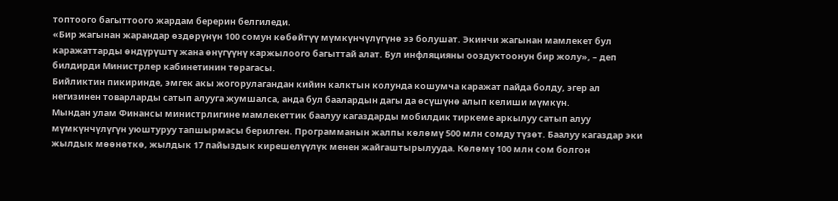топтоого багыттоого жардам берерин белгиледи.
«Бир жагынан жарандар өздөрүнүн 100 сомун көбөйтүү мүмкүнчүлүгүнө ээ болушат. Экинчи жагынан мамлекет бул каражаттарды өндүрүштү жана өнүгүүнү каржылоого багыттай алат. Бул инфляцияны ооздуктоонун бир жолу», – деп билдирди Министрлер кабинетинин төрагасы.
Бийликтин пикиринде, эмгек акы жогорулагандан кийин калктын колунда кошумча каражат пайда болду, эгер ал негизинен товарларды сатып алууга жумшалса, анда бул баалардын дагы да өсүшүнө алып келиши мүмкүн.
Мындан улам Финансы министрлигине мамлекеттик баалуу кагаздарды мобилдик тиркеме аркылуу сатып алуу мүмкүнчүлүгүн уюштуруу тапшырмасы берилген. Программанын жалпы көлөмү 500 млн сомду түзөт. Баалуу кагаздар эки жылдык мөөнөткө, жылдык 17 пайыздык кирешелүүлүк менен жайгаштырылууда. Көлөмү 100 млн сом болгон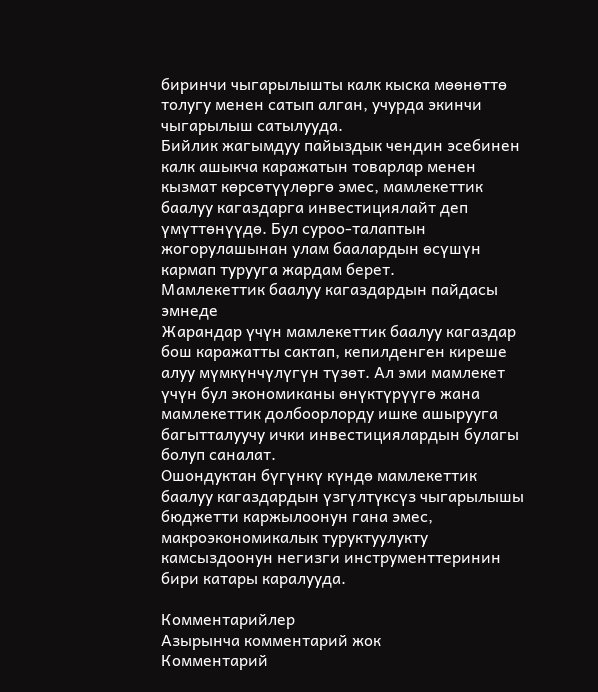биринчи чыгарылышты калк кыска мөөнөттө толугу менен сатып алган, учурда экинчи чыгарылыш сатылууда.
Бийлик жагымдуу пайыздык чендин эсебинен калк ашыкча каражатын товарлар менен кызмат көрсөтүүлөргө эмес, мамлекеттик баалуу кагаздарга инвестициялайт деп үмүттөнүүдө. Бул суроо-талаптын жогорулашынан улам баалардын өсүшүн кармап турууга жардам берет.
Мамлекеттик баалуу кагаздардын пайдасы эмнеде
Жарандар үчүн мамлекеттик баалуу кагаздар бош каражатты сактап, кепилденген киреше алуу мүмкүнчүлүгүн түзөт. Ал эми мамлекет үчүн бул экономиканы өнүктүрүүгө жана мамлекеттик долбоорлорду ишке ашырууга багытталуучу ички инвестициялардын булагы болуп саналат.
Ошондуктан бүгүнкү күндө мамлекеттик баалуу кагаздардын үзгүлтүксүз чыгарылышы бюджетти каржылоонун гана эмес, макроэкономикалык туруктуулукту камсыздоонун негизги инструменттеринин бири катары каралууда.

Комментарийлер
Азырынча комментарий жок
Комментарий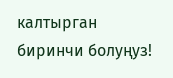калтырган биринчи болуңуз!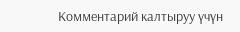Комментарий калтыруу үчүн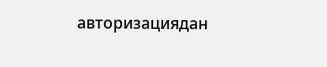авторизациядан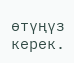өтүңүз керек.